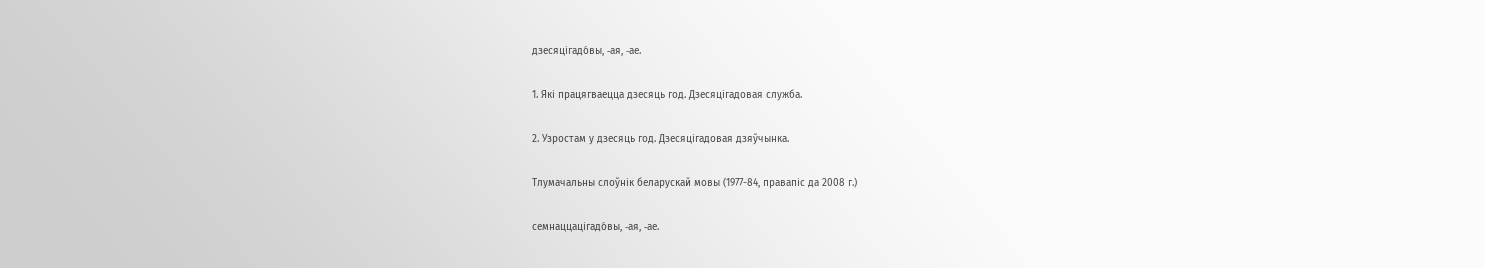дзесяцігадо́вы, ‑ая, ‑ае.

1. Які працягваецца дзесяць год. Дзесяцігадовая служба.

2. Узростам у дзесяць год. Дзесяцігадовая дзяўчынка.

Тлумачальны слоўнік беларускай мовы (1977-84, правапіс да 2008 г.)

семнаццацігадо́вы, ‑ая, ‑ае.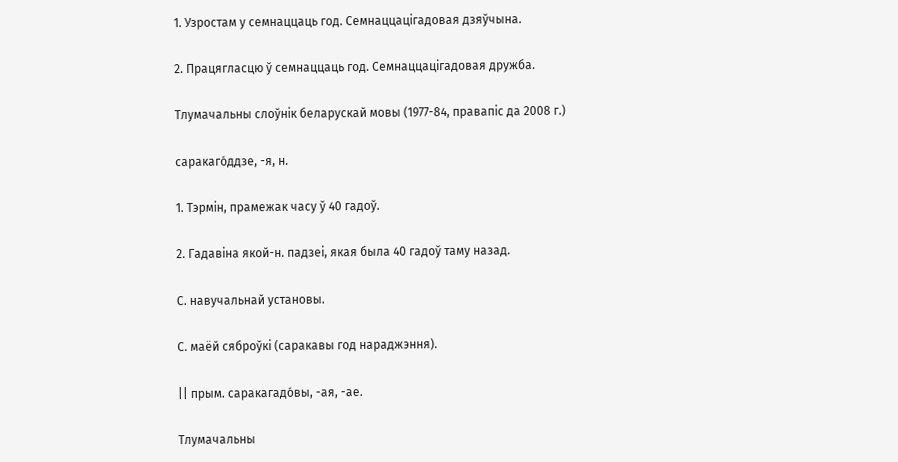1. Узростам у семнаццаць год. Семнаццацігадовая дзяўчына.

2. Працягласцю ў семнаццаць год. Семнаццацігадовая дружба.

Тлумачальны слоўнік беларускай мовы (1977-84, правапіс да 2008 г.)

саракаго́ддзе, -я, н.

1. Тэрмін, прамежак часу ў 40 гадоў.

2. Гадавіна якой-н. падзеі, якая была 40 гадоў таму назад.

С. навучальнай установы.

С. маёй сяброўкі (саракавы год нараджэння).

|| прым. саракагадо́вы, -ая, -ае.

Тлумачальны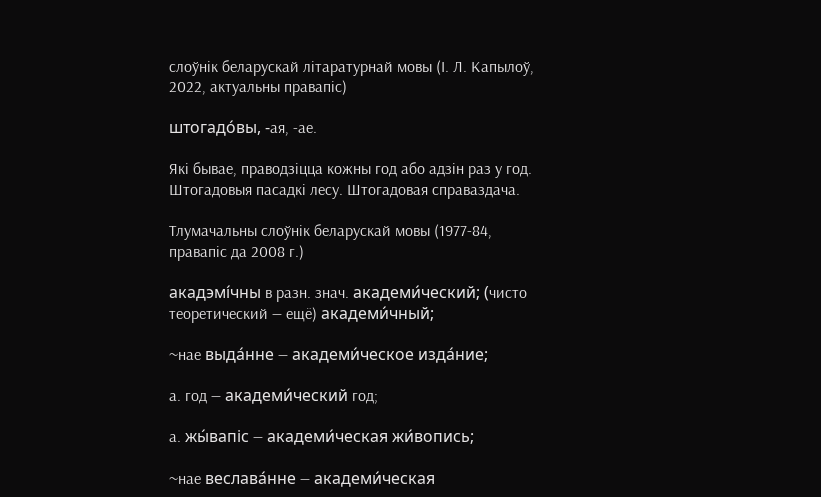слоўнік беларускай літаратурнай мовы (І. Л. Капылоў, 2022, актуальны правапіс)

штогадо́вы, ‑ая, ‑ае.

Які бывае, праводзіцца кожны год або адзін раз у год. Штогадовыя пасадкі лесу. Штогадовая справаздача.

Тлумачальны слоўнік беларускай мовы (1977-84, правапіс да 2008 г.)

акадэмі́чны в разн. знач. академи́ческий; (чисто теоретический — ещё) академи́чный;

~нае выда́нне — академи́ческое изда́ние;

а. год — академи́ческий год;

а. жы́вапіс — академи́ческая жи́вопись;

~нае веслава́нне — академи́ческая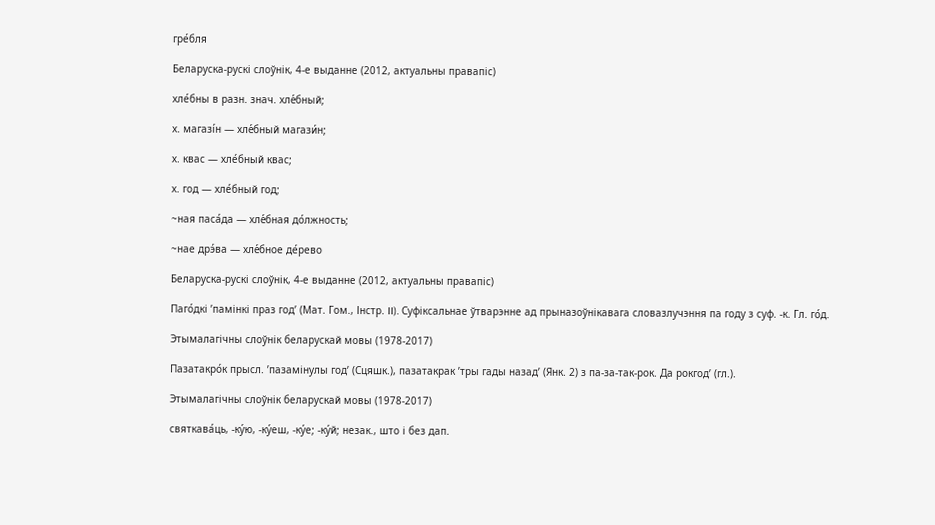гре́бля

Беларуска-рускі слоўнік, 4-е выданне (2012, актуальны правапіс)

хле́бны в разн. знач. хле́бный;

х. магазі́н — хле́бный магази́н;

х. квас — хле́бный квас;

х. год — хле́бный год;

~ная паса́да — хле́бная до́лжность;

~нае дрэ́ва — хле́бное де́рево

Беларуска-рускі слоўнік, 4-е выданне (2012, актуальны правапіс)

Паго́дкі ’памінкі праз год’ (Мат. Гом., Інстр. II). Суфіксальнае ўтварэнне ад прыназоўнікавага словазлучэння па году з суф. ‑к. Гл. го́д.

Этымалагічны слоўнік беларускай мовы (1978-2017)

Пазатакро́к прысл. ’пазамінулы год’ (Сцяшк.), пазатакрак ’тры гады назад’ (Янк. 2) з па‑за‑так‑рок. Да рокгод’ (гл.).

Этымалагічны слоўнік беларускай мовы (1978-2017)

святкава́ць, -ку́ю, -ку́еш, -ку́е; -ку́й; незак., што і без дап.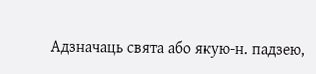Адзначаць свята або якую-н. падзею,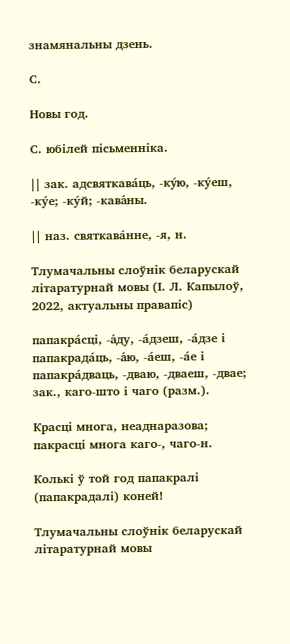знамянальны дзень.

С.

Новы год.

С. юбілей пісьменніка.

|| зак. адсвяткава́ць, -ку́ю, -ку́еш, -ку́е; -ку́й; -кава́ны.

|| наз. святкава́нне, -я, н.

Тлумачальны слоўнік беларускай літаратурнай мовы (І. Л. Капылоў, 2022, актуальны правапіс)

папакра́сці, -а́ду, -а́дзеш, -а́дзе і папакрада́ць, -а́ю, -а́еш, -а́е і папакра́дваць, -дваю, -дваеш, -двае; зак., каго-што і чаго (разм.).

Красці многа, неаднаразова; пакрасці многа каго-, чаго-н.

Колькі ў той год папакралі (папакрадалі) коней!

Тлумачальны слоўнік беларускай літаратурнай мовы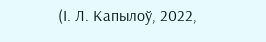(І. Л. Капылоў, 2022,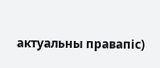актуальны правапіс)